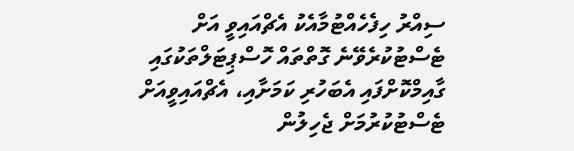ސިއްރު ހިފެހެއްޓުމާއެކު އެޗްއައިވީ އަށް ޓެސްޓުކުރެވޭނެ ގޮތްތައް ހޮސްޕިޓަލްތަކުގައި ގާއިމްކޮށްފައި އެބަހުރި ކަމަށާއި، އެޗްއައިވީއަށް ޓެސްޓުކުރުމަށް ޖެހިލުން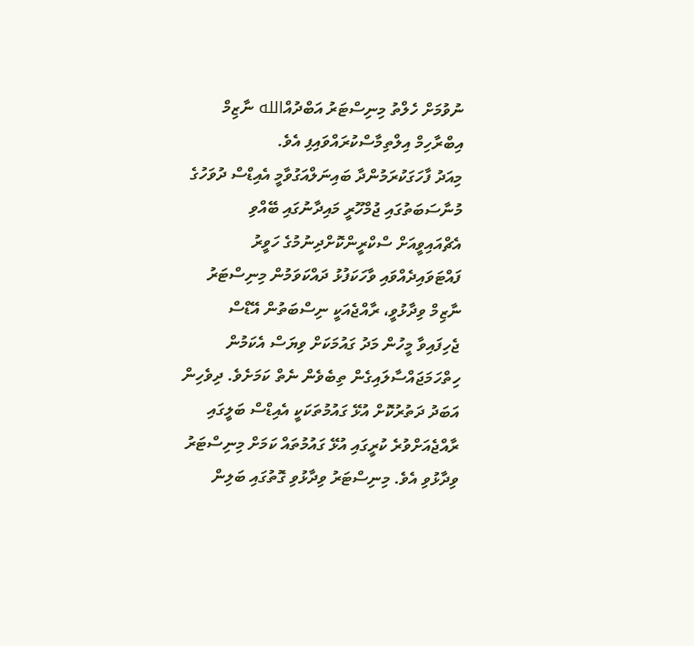ނުވުމަށް ހެލްތު މިނިސްޓަރު އަބްދުއްالله ނާޒިމް އިބްރާހިމް އިލްތިމާސްކުރައްވައިފި އެވެ.
މިއަދު ފާހަގަކުރަމުންދާ ބައިނަލްއަގުވާމީ އެއިޑްސް ދުވަހުގެ މުނާސަބަތުގައި ޖުމްހޫރީ މައިދާނުގައި ބޭއްވި އެޗްއައިވީއަށް ސްކްރީންކޮށްދިނުމުގެ ހަވީރު ފައްޓަވައިދެއްވައި ވާހަކަފުޅު ދައްކަވަމުން މިނިސްޓަރު ނާޒިމް ވިދާޅުވީ، ރާއްޖެއަކީ ނިސްބަތުން އޭޑްސް ޖެހިފައިވާ މީހުން މަދު ގައުމަކަށް ވިޔަސް އެކަމުން ހިތްހަމަޖައްސާލައިގެން ތިބެވެން ނެތް ކަމަށެވެ. ދިވެހިން އަބަދު ދަތުރުކޮށް އުޅޭ ގައުމުތަކަކީ އެއިޑްސް ބަލީގައި ރާއްޖެއަށްވުރެ ކުރީގައި އުޅޭ ގައުމުތައް ކަމަށް މިނިސްޓަރު ވިދާޅުވި އެވެ. މިނިސްޓަރު ވިދާޅުވި ގޮތުގައި ބަލިން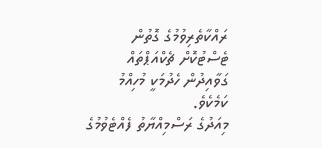ރައްކާތެރިވުމުގެ ގޮތުން ޓެސްޓުކޮށް ޗެކްއަޕްތައް ގަވާއިދުން ހެދުމަކީ މުހިއްމު ކަމެކެވެ.
މިއަދުގެ ރަސްމިއްޔާތު ފެއްޓެވުމުގެ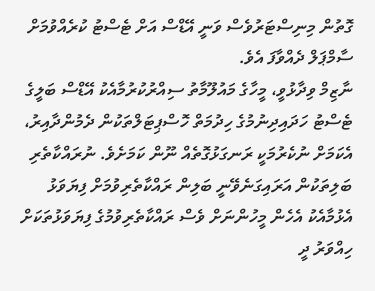ގޮތުން މިނިސްޓަރުވެސް ވަނީ އޭޑްސް އަށް ޓެސްޓު ކުރެއްވުމަށް ސާމްޕަލް ދެއްވާފަ އެވެ.
ނާޒިމް ވިދާޅުވީ، މީހާގެ މައުލޫމާތު ސިއްރުކުރުމާއެކު އޭޑްސް ބަލީގެ ޓެސްޓު ހަދައިދިނުމުގެ ހިދުމަތް ހޮސްޕިޓަލްތަކުން ދެމުންދާއިރު، އެކަމަށް ނުކެރުމަކީ ރަނގަޅުގޮތެއް ނޫން ކަމަށެވެ. ނުރައްކާތެރި ބަލިތަކުން އަރައިގަނެވޭނީ ބަލިން ރައްކާތެރިވުމަށް ފިޔަވަޅު އެޅުމާއެކު އެހެން މީހުންނަށް ވެސް ރައްކާތެރިވުމުގެ ފިޔަވަޅުތަކަށް ހިއްވަރު ދީ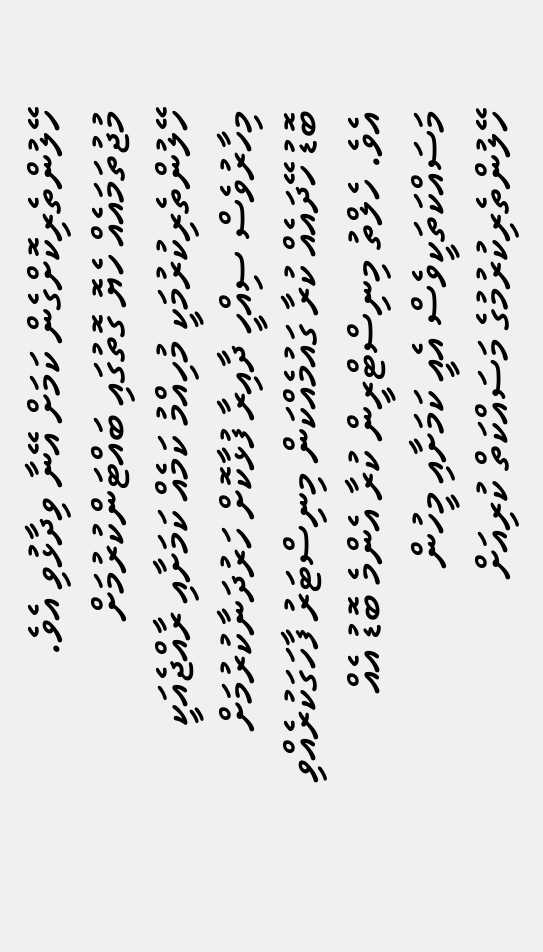ހޭލުންތެރިކޮށްގެން ކަމަށް އޭނާ ވިދާޅުވި އެވެ.
މުޖުތަމައެއް ހެޔޮ ގޮތުގައި ބައްޓަންކުރުމަށް ހޭލުންތެރިކުރުމަކީ މުހިއްމު ކަމެއް ކަމަށާއި ރާއްޖެއަކީ މިހާރުވެސް ސިއްހީ ދާއިރާ ފުޅާކޮށް ހަރުދަނާކުރުމަށް ބޮޑު ހޭދައެއް ކުރާ ގައުމެއްކަން މިނިސްޓަރު ފާހަގަކުރެއްވި އެވެ. ހެލްތު މިނިސްޓްރީން ކުރާ އެންމެ ބޮޑު އެއް މަސައްކަތަކީވެސް އެއީ ކަމަށާއި މީހުން ހޭލުންތެރިކުރުމުގެ މަސައްކަތް ކުރިއަށް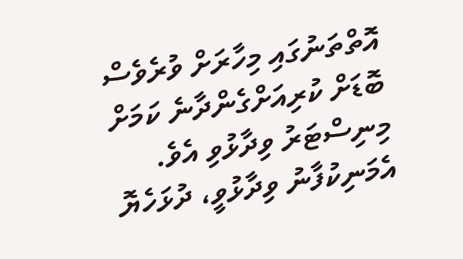އޮތްތަނުގައި މިހާރަށް ވުރެވެސް ބޮޑަށް ކުރިއަށްގެންދާނެ ކަމަށް މިނިސްޓަރު ވިދާޅުވި އެވެ.
އެމަނިކުފާނު ވިދާޅުވީ، ދުޅަހެޔޮ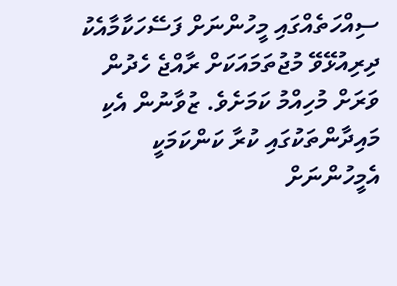ސިއްހަތެއްގައި މީހުންނަށް ފަސޭހަކާމާއެކު ދިރިއުޅޭވޭ މުޖުތަމައަކަށް ރާއްޖެ ހެދުން ވަރަށް މުހިއްމު ކަމަށެވެ. ޒުވާނުން އެކި މައިދާންތަކުގައި ކުރާ ކަންކަމަކީ އެމީހުންނަށް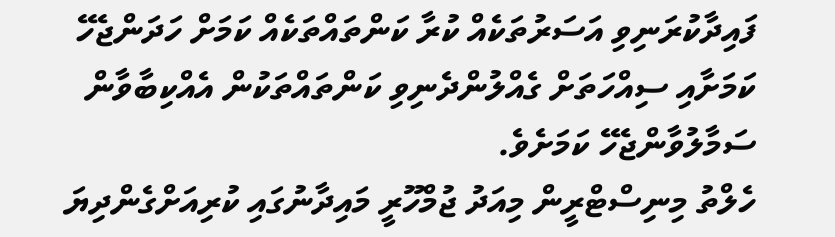ފައިދާކުރަނިވި އަސަރުތަކެއް ކުރާ ކަންތައްތަކެއް ކަމަށް ހަދަންޖެހޭ ކަމަށާއި ސިއްހަތަށް ގެއްލުންދެނިވި ކަންތައްތަކުން އެއްކިބާވާން ސަމާލުވާންޖެހޭ ކަމަށެވެ.
ހެލްތު މިނިސްޓްރީން މިއަދު ޖުމްހޫރީ މައިދާނުގައި ކުރިއަށްގެންދިޔަ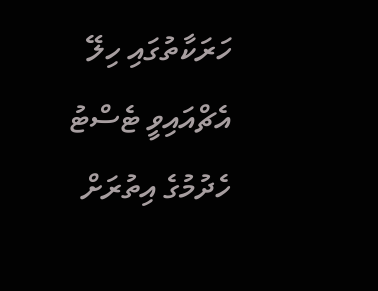ހަރަކާތުގައި ހިލޭ އެޗްއައިވީ ޓެސްޓު ހެދުމުގެ އިތުރަށް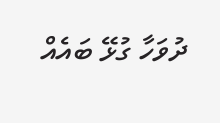ދުވަހާ ގުޅޭ ބައެއް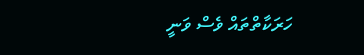ހަރަކާތްތައް ވެސް ވަނީ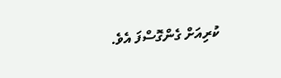ކުރިއަށް ގެންގޮސްފަ އެވެ.